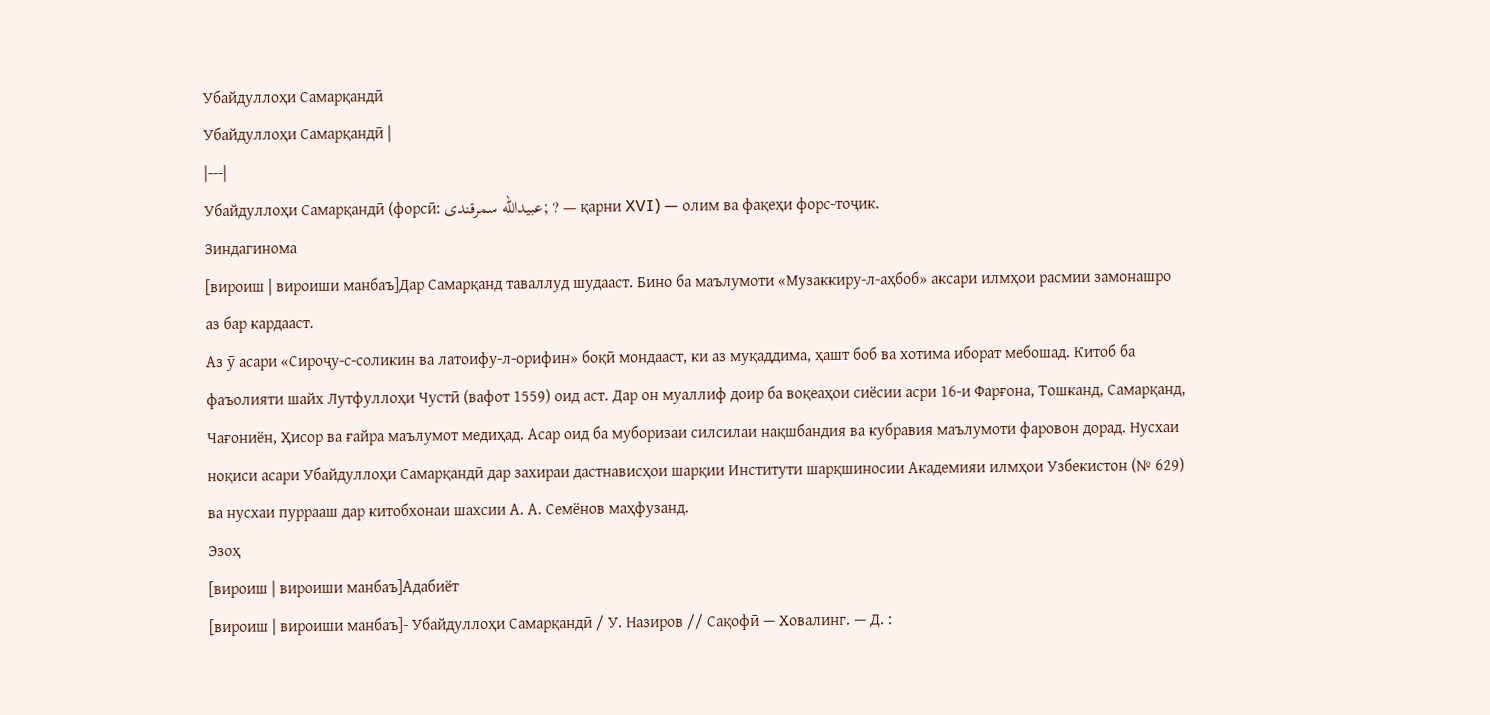Убайдуллоҳи Самарқандӣ
Убайдуллоҳи Самарқандӣ |
|---|
Убайдуллоҳи Самарқандӣ (форсӣ: عبیدالله سمرقندی; ? — қарни XVI) — олим ва фақеҳи форс-тоҷик.
Зиндагинома
[вироиш | вироиши манбаъ]Дар Самарқанд таваллуд шудааст. Бино ба маълумоти «Музаккиру-л-аҳбоб» аксари илмҳои расмии замонашро аз бар кардааст.
Аз ӯ асари «Сироҷу-с-соликин ва латоифу-л-орифин» боқӣ мондааст, ки аз муқаддима, ҳашт боб ва хотима иборат мебошад. Китоб ба фаъолияти шайх Лутфуллоҳи Чустӣ (вафот 1559) оид аст. Дар он муаллиф доир ба воқеаҳои сиёсии асри 16-и Фарғона, Тошканд, Самарқанд, Чағониён, Ҳисор ва ғайра маълумот медиҳад. Асар оид ба муборизаи силсилаи нақшбандия ва кубравия маълумоти фаровон дорад. Нусхаи ноқиси асари Убайдуллоҳи Самарқандӣ дар захираи дастнависҳои шарқии Институти шарқшиносии Академияи илмҳои Узбекистон (№ 629) ва нусхаи пуррааш дар китобхонаи шахсии А. А. Семёнов маҳфузанд.
Эзоҳ
[вироиш | вироиши манбаъ]Адабиёт
[вироиш | вироиши манбаъ]- Убайдуллоҳи Самарқандӣ / У. Назиров // Сақофӣ — Ховалинг. — Д. :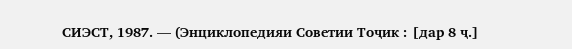СИЭСТ, 1987. — (Энциклопедияи Советии Тоҷик : [дар 8 ҷ.]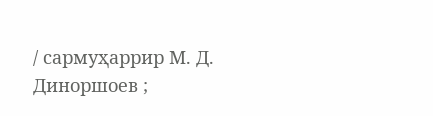/ сармуҳаррир М. Д. Диноршоев ;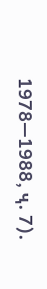1978—1988, ҷ. 7).